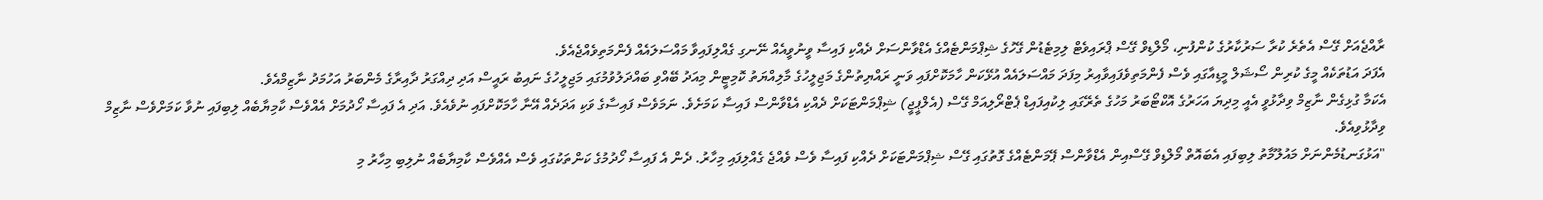ރާއްޖެއަށް ގޭސް އެތެރެ ކުރާ ސަރުކާރުގެ ކުންފުނި، މޯލްޑިވް ގޭސް ޕްރައިވެޓް ލިމިޓެޑުން ގޭހުގެ ޝިޕްމަންޓެއްގެ އެޑްވާންސަށް ދެއްކި ފައިސާ ވީނުވީއެއް ނޭނގި ގެއްލިފައިވާ މައްސަލައެއް ފެންމަތިވެއްޖެއެވެ.
އެފަދަ އަޑުތަކެއް މީގެ ކުރިން ސޯޝަލް މީޑިއާގައި ވެސް ފެންމަތިވެފައިވާއިރު މިފަދަ މައްސަލައެއް އުޅޭކަން ހާމަކޮށްފައި ވަނީ ރައްޔިތުންގެ މަޖިލީހުގެ މާލިއްޔަތު ކޮމިޓީން މިއަދު ބޭއްވި ބައްދަލުވުމުގައި މަޖިލީހުގެ ނައިބު ރައީސް އަދި ދިއްގަރު ދާއިރާގެ މެންބަރު އަހުމަދު ނާޒިމްއެވެ.
އެކަމާ ގުޅިގެން ނާޒިމް ވިދާޅުވީ އެއީ މިދިޔަ އަހަރުގެ އޮކްޓޯބަރު މަހުގެ ތެރޭގައި ލިކުއިފައިޑް ޕެޓްރޯލިއަމް ގޭސް (އެލްޕީޖީ) ޝިޕްމަންޓަކަށް ދެއްކި އެޑްވާންސް ފައިސާ ކަމަށެވެ. ނަމަވެސް ފައިސާގެ ވަކި އަދަދެއް އޭނާ ހާމަކޮށްފައި ނުވެއެވެ. އަދި އެ ފައިސާ ހޯދުމަށް އެއްވެސް ކާމިޔާބެއް ލިބިފައި ނުވާ ކަމަށްވެސް ނާޒިމް ވިދާޅުވިއެވެ.
"އަޅުގަނޑުމެންނަށް މައުލޫމާތު ލިބިފައި އެބައޮތް މޯލްޑިވް ގޭސްއިން އެޑްވާންސް ޕޭމަންޓެއްގެ ގޮތުގައި ގޭސް ޝިޕްމަންޓަކަށް ދެއްކި ފައިސާ ވެސް ވެއްޖެ ގެއްލިފައި މިހާރު. ދެން އެ ފައިސާ ހޯދުމުގެ ކަންތަކުގައި ވެސް އެއްވެސް ކާމިޔާބެއް ނުލިބި މިހާރު މި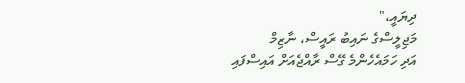ދިޔައީ،"
މަޖިލީސްގެ ނައިބު ރައީސް، ނާޒިމް
އަދި ހަމައެހެންމެ ގޭސް ރާއްޖެއަށް އައިސްފައި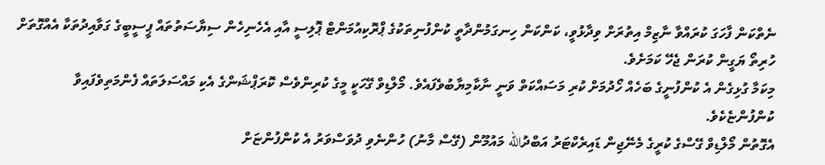ނެތްކަން ފާހަގަ ކުރައްވާ ނާޒިމް އިތުރަށް ވިދާޅުވީ، ކަންކަން ހިނގަމުންދާތީ ކުންފުނިތަކުގެ ޕްރޮކިއުމަންޓް ޕޮލިސީ އާއި އެހެނިހެން ސިޔާސަތުތައް ޕީސީބީގެ ގަވާއިދުތަކާ އެއްގޮތަށް ހުރިތޯ ޔަގީން ކުރަން ޖެހޭ ކަމަށެވެ.
މިކަމާ ގުޅިގެން އެ ކުންފުނީގެ ބަހެއް ހޯދުމަށް ކުރި މަސައްކަތް ވަނީ ނާކާމިޔާބުވެފައެވެ. މޯލްޑިވް ގޭހަކީ މީގެ ކުރިންވެސް ކޮރަޕްޝަންގެ އެކި މައްސަލަތައް ފެންމަތިވެފައިވާ ކުންފުންޏެކެވެ.
އެގޮތުން މޯލްޑިވް ގޭސްގެ ކުރީގެ މެނޭޖިން ޑައިރެކްޓަރު އަބްދުالله މައުމޫން (ގޭސް މާނު) ހުންނެވި ދުވަސްވަރު އެ ކުންފުންޏަށް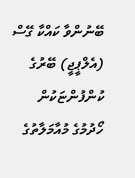ބޭނުންވާ ކައްކާ ގޭސް (އެލްޕީޖީ) ބޭރުގެ ކުންފުންޏަކުން ހޯދުމުގެ މުއާމަލާތުގެ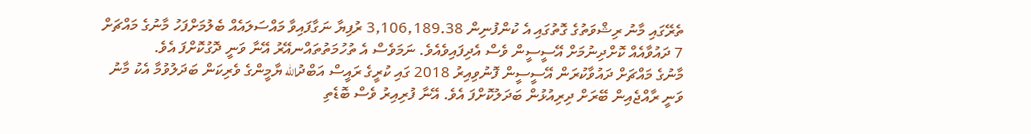ތެރޭގައި މާނު ރިޝްވަތުގެ ގޮތުގައި އެ ކުންފުނިން 3,106,189.38 ރުފިޔާ ނަގާފައިވާ މައްސަލައެއް ބެލުމަށްފަހު މާނުގެ މައްޗަށް 7 ދައުވާއެއް ކޮށްދިނުމަށް އޭސީސީން ވެސް އެދިފައިވެއެވެ. ނަމަވެސް އެ ތުހުމަތުތައްނއޭރު އޭނާ ވަނީ ދޮގުކޮށްފަ އެވެ.
މާނުގެ މައްޗަށް ދައުވާކުރަން އޭސީސީން ފޮނުވިއިރު 2018 ގައި ކުރީގެ ރައީސް އަބްދުالله ޔާމީންގެ ވެރިކަން ބަދަލުވުމާ އެކު މާނު ވަނީ ރާއްޖެއިން ބޭރަށް ދިރިއުޅުން ބަދަލުކޮށްފަ އެވެ. އޭނާ ފުރިއިރު ވެސް ބޮޑެތި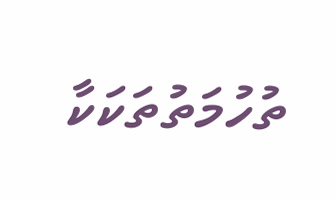ތުހުމަތުތަކަކާ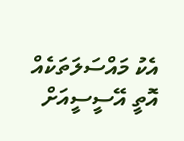އެކު މައްސަލަތަކެއް އޮތީ އޭސީސީއަށް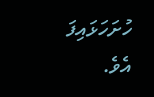ހުށަހަޅައިފަ އެވެ.